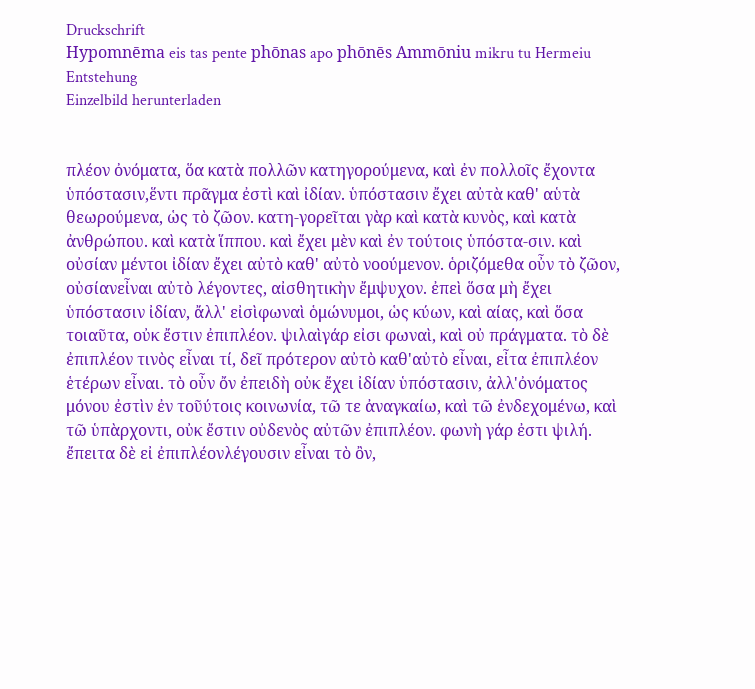Druckschrift
Hypomnēma eis tas pente phōnas apo phōnēs Ammōniu mikru tu Hermeiu
Entstehung
Einzelbild herunterladen


πλέον ὀνόματα, ὅα κατὰ πολλῶν κατηγορούμενα, καὶ ἐν πολλοῖς ἔχοντα ὑπόστασιν,ἕντι πρᾶγμα ἐστὶ καὶ ἰδίαν. ὑπόστασιν ἔχει αὐτὰ καθ' αὑτὰ θεωρούμενα, ὡς τὸ ζῶον. κατη-γορεῖται γὰρ καὶ κατὰ κυνὸς, καὶ κατὰ ἀνθρώπου. καὶ κατὰ ἵππου. καὶ ἔχει μὲν καὶ ἐν τούτοις ὑπόστα-σιν. καὶ οὐσίαν μέντοι ἰδίαν ἔχει αὐτὸ καθ' αὐτὸ νοούμενον. ὁριζόμεθα οὖν τὸ ζῶον, οὐσίανεἶναι αὐτὸ λέγοντες, αἰσθητικὴν ἔμψυχον. ἐπεὶ ὅσα μὴ ἔχει ὑπόστασιν ἰδίαν, ἄλλ' εἰσὶφωναὶ ὁμώνυμοι, ὡς κύων, καὶ αίας, καὶ ὅσα τοιαῦτα, οὐκ ἔστιν ἐπιπλέον. ψιλαὶγάρ εἰσι φωναὶ, καὶ οὐ πράγματα. τὸ δὲ ἐπιπλέον τινὸς εἶναι τί, δεῖ πρότερον αὐτὸ καθ'αὐτὸ εἶναι, εἶτα ἐπιπλέον ἑτέρων εἶναι. τὸ οὖν ὄν ἐπειδὴ οὐκ ἔχει ἰδίαν ὑπόστασιν, ἀλλ'ὀνόματος μόνου ἐστὶν ἐν τοῦύτοις κοινωνία, τῶ τε ἀναγκαίω, καὶ τῶ ἐνδεχομένω, καὶ τῶ ὑπὰρχοντι, οὐκ ἔστιν οὐδενὸς αὐτῶν ἐπιπλέον. φωνὴ γάρ ἐστι ψιλή. ἔπειτα δὲ εἰ ἐπιπλέονλέγουσιν εἶναι τὸ ὂν,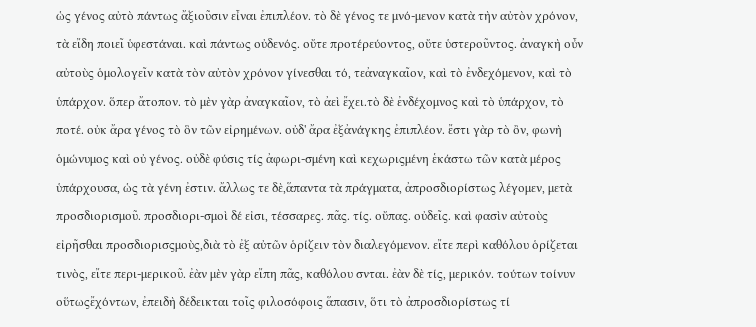ὡς γένος αὐτὸ πάντως ἄξιοῦσιν εἶναι ἐπιπλέον. τὸ δὲ γένος τε μνό-μενον κατὰ τὴν αὐτὸν χρόνον, τὰ εἴδη ποιεῖ ὑφεστάναι. καὶ πάντως οὐδενός. οὔτε προτέρεύοντος, οὔτε ὑστεροῦντος. ἀναγκὴ οὖν αὐτοὺς ὁμολογεῖν κατὰ τὸν αὐτὸν χρόνον γίνεσθαι τό, τεἀναγκαῖον, καὶ τὸ ἐνδεχόμενον, καὶ τὸ ὑπάρχον. ὅπερ ἄτοπον. τὸ μὲν γὰρ ἀναγκαῖον, τὸ ἀεὶ ἔχει.τὸ δὲ ἐνδέχομνος καὶ τὸ ὑπάρχον, τὸ ποτέ. οὐκ ἄρα γένος τὸ ὃν τῶν εἰρημένων. οὐδ' ἄρα ἐξἀνάγκης ἐπιπλέον. ἔστι γὰρ τὸ ὂν, φωνὴ ὁμώνυμος καὶ οὐ γένος. οὐδὲ φύσις τίς ἀφωρι-σμένη καὶ κεχωριςμένη ἑκάστω τῶν κατὰ μέρος ὑπάρχουσα, ὡς τὰ γένη ἐστιν. ἄλλως τε δὲ,ἅπαντα τὰ πράγματα, ἀπροσδιορίστως λέγομεν, μετὰ προσδιορισμοῦ. προσδιορι-σμοὶ δέ εἰσι, τέσσαρες. πᾶς. τίς. οὔπας. οὐδεῖς. καὶ φασὶν αὐτοὺς εἰρῆσθαι προσδιορισςμοὺς,διὰ τὸ ἐξ αὐτῶν ὁρίζειν τὸν διαλεγόμενον. εἴτε περὶ καθόλου ὁρίζεται τινὸς, εἴτε περι-μερικοῦ. ἐὰν μὲν γὰρ εἴπη πᾶς, καθόλου σνται. ἐὰν δὲ τίς, μερικόν. τούτων τοίνυν οὕτωςἔχόντων, ἐπειδὴ δέδεικται τοῖς φιλοσόφοις ἅπασιν, ὅτι τὸ ἀπροσδιορίστως τί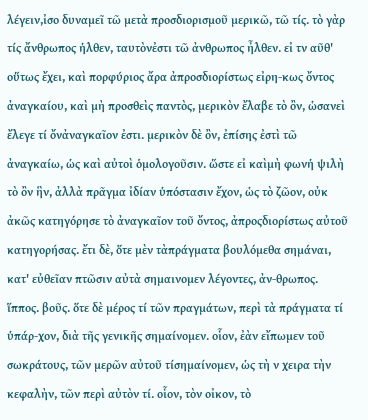λέγειν,ἰσο δυναμεῖ τῶ μετὰ προσδιορισμοῦ μερικῶ, τῶ τίς. τὸ γὰρ τίς ἄνθρωπος ἡλθεν, ταυτὸνἐστι τῶ ἀνθρωπος ἦλθεν. εἰ τν αῦθ' οὕτως ἔχει, καὶ πορφύριος ἄρα ἀπροσδιορίστως εἰρη-κως ὄντος ἀναγκαίου, καὶ μὴ προσθεὶς παντὸς, μερικὸν ἔλαβε τὸ ὂν, ὡσανεὶ ἔλεγε τί ὄνἀναγκαῖον ἐστι. μερικὸν δὲ ὂν, ἐπίσης ἐστὶ τῶ ἀναγκαίω, ὡς καὶ αὐτοὶ ὁμολογοῦσιν. ὥστε εἰ καὶμὴ φωνἡ ψιλὴ τὸ ὂν ἣν, ἀλλὰ πρᾶγμα ἰδίαν ὑπόστασιν ἔχον, ὡς τὸ ζῶον, οὐκ ἀκῶς κατηγόρησε τὸ ἀναγκαῖον τοῦ ὄντος, ἀπροςδιορίστως αὐτοῦ κατηγορήσας. ἔτι δὲ, ὅτε μὲν τὰπράγματα βουλόμεθα σημάναι, κατ' εὐθεῖαν πτῶσιν αὐτὰ σημαινομεν λέγοντες, ἀν-θρωπος. ἵππος. βοῦς. ὅτε δὲ μέρος τί τῶν πραγμάτων, περὶ τὰ πράγματα τί ὑπάρ-χον, διὰ τῆς γενικῆς σημαίνομεν. οἷον, ἐὰν εἴπωμεν τοῦ σωκράτους, τῶν μερῶν αὐτοῦ τίσημαίνομεν, ὡς τὴ ν χειρα τὴν κεφαλὴν, τῶν περὶ αὐτὸν τί. οἷον, τὸν οἰκον, τὸ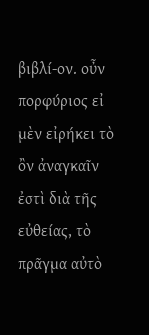βιβλί-ον. οὖν πορφύριος εἰ μὲν εἰρήκει τὸ ὂν ἀναγκαῖν ἐστὶ διὰ τῆς εὐθείας, τὸ πρᾶγμα αὐτὸ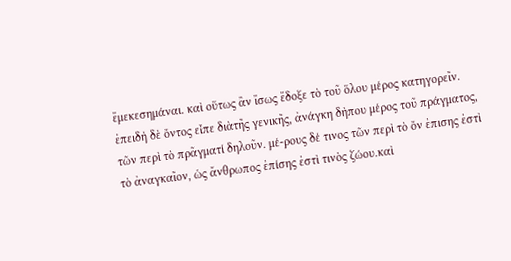ἔμεκεσημάναι. καὶ οὕτως ἂν ἴσως ἔδοξε τὸ τοῦ ὅλου μέρος κατηγορεῖν. ἐπειδὴ δὲ ὄντος εἶπε διὰτῆς γενικῆς, ἀνάγκη δὴπου μέρος τοῦ πράγματος, τῶν περὶ τὸ πρᾶγματί δηλοῦν. μέ-ρους δέ τινος τῶν περὶ τὸ ὄν ἐπισης ἐστὶ τὸ ἀναγκαῖον, ὡς ἄνθρωπος ἐπίσης ἐστὶ τινὸς ζώου.καὶ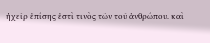ἡχεῖρ ἐπίσης ἐστὶ τινὸς τῶν τοῦ ἀνθρώπου. καὶ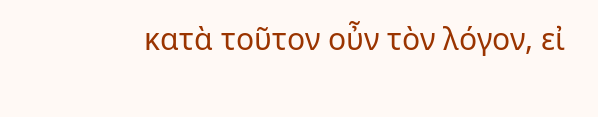κατὰ τοῦτον οὖν τὸν λόγον, εἰ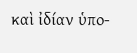καὶ ἰδίαν ὑπο-